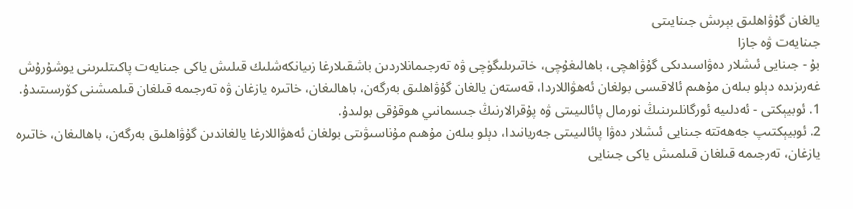يالغان گۇۋاھلىق بېرىش جىنايىتى
جىنايەت ۋە جازا
بۇ - جىنايى ئىشلار دەۋاسىدىكى گۇۋاھچى، باھالىغۇچى، خاتىرىلىگۈچى ۋە تەرجىمانلاردىن باشقىلارغا زىيانكەشلىك قىلىش ياكى جىنايەت پاكىتلىرىنى يوشۇرۇش غەرىزىدە دېلو بىلەن مۇھىم ئالاقىسى بولغان ئەھۋاللاردا، قەستەن يالغان گۇۋاھلىق بەرگەن، باھالىغان، خاتىرە يازغان ۋە تەرجىمە قىلغان قىلمىشنى كۆرسىتىدۇ.
1. ئوبيېكتى - ئەدلىيە ئورگانلىرىنىڭ نورمال پائالىيىتى ۋە پۇقرالارنىڭ جىسمانىي ھوقۇقى بولىدۇ.
2. ئوبيېكتىپ جەھەتتە جىنايى ئىشلار دەۋا پائالىيىتى جەريانىدا، دېلو بىلەن مۇھىم مۇناسىۋىتى بولغان ئەھۋاللارغا يالغاندىن گۇۋاھلىق بەرگەن، باھالىغان، خاتىرە يازغان، تەرجىمە قىلغان قىلمىش ياكى جىنايى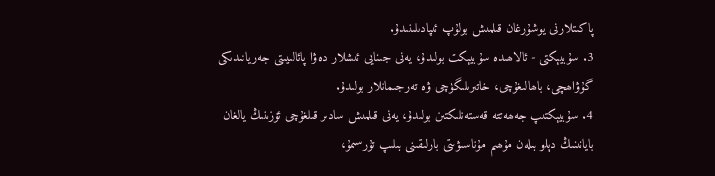پاكىتلارنى يوشۇرغان قىلمىش بولۇپ ئىپادىلىنىدۇ.
3. سۇبيېكتى - ئالاھىدە سۇبيېكت بولىدۇ، يەنى جىنايى ئىشلار دەۋا پائالىيىتى جەريانىدىكى گۇۋاھچى، باھالىغۇچى، خاتىرىلىگۈچى ۋە تەرجىمانلار بولىدۇ.
4. سۇبيېكتىپ جەھەتتە قەستەنلىكتىن بولىدۇ، يەنى قىلمىش سادىر قىلغۇچى ئۆزىنىڭ يالغان بايانىنىڭ دېلو بىلەن مۇھىم مۇناسىۋىتى بارلىقىنى بىلىپ تۇرسىمۇ،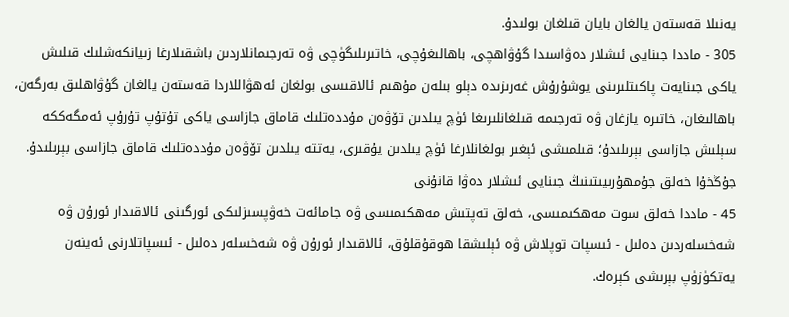يەنىلا قەستەن يالغان بايان قىلغان بولىدۇ.
305 - ماددا جىنايى ئىشلار دەۋاسىدا گۇۋاھچى، باھالىغۇچى، خاتىرىلىگۈچى ۋە تەرجىمانلاردىن باشقىلارغا زىيانكەشلىك قىلىش ياكى جىنايەت پاكىتلىرىنى يوشۇرۇش غەرىزىدە دېلو بىلەن مۇھىم ئالاقىسى بولغان ئەھۋاللاردا قەستەن يالغان گۇۋاھلىق بەرگەن، باھالىغان، خاتىرە يازغان ۋە تەرجىمە قىلغانلىرىغا ئۈچ يىلدىن تۆۋەن مۇددەتلىك قاماق جازاسى ياكى تۇتۇپ تۇرۇپ ئەمگەككە سېلىش جازاسى بېرىلىدۇ؛ قىلمىشى ئېغىر بولغانلارغا ئۈچ يىلدىن يۇقىرى، يەتتە يىلدىن تۆۋەن مۇددەتلىك قاماق جازاسى بېرىلىدۇ.
جۇڭخۇا خەلق جۇمھۇرىيىتىنىڭ جىنايى ئىشلار دەۋا قانۇنى
45 - ماددا خەلق سوت مەھكىمىسى، خەلق تەپتىش مەھكىمىسى ۋە جامائەت خەۋپسىزلىكى ئورگىنى ئالاقىدار ئورۇن ۋە شەخسلەردىن دەلىل - ئىسپات توپلاش ۋە ئېلىشقا ھوقۇقلۇق، ئالاقىدار ئورۇن ۋە شەخسلەر دەلىل - ئىسپاتلارنى ئەينەن يەتكۈزۈپ بېرىشى كېرەك.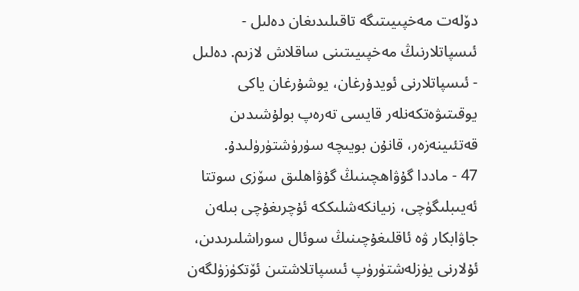دۆلەت مەخپىيىتىگە تاقىلىدىغان دەلىل - ئىسپاتلارنىڭ مەخپىيىتىنى ساقلاش لازىم. دەلىل - ئىسپاتلارنى ئويدۇرغان، يوشۇرغان ياكى يوقىتىۋەتكەنلەر قايسى تەرەپ بولۇشىدىن قەتئىينەزەر، قانۇن بويىچە سۈرۈشتۈرۈلىدۇ.
47 - ماددا گۇۋاھچىنىڭ گۇۋاھلىق سۆزى سوتتا ئەيىبلىگۈچى، زىيانكەشلىككە ئۇچرىغۇچى بىلەن جاۋابكار ۋە ئاقلىغۇچىنىڭ سوئال سوراشلىرىدىن، ئۇلارنى يۈزلەشتۈرۈپ ئىسپاتلاشتىن ئۆتكۈزۈلگەن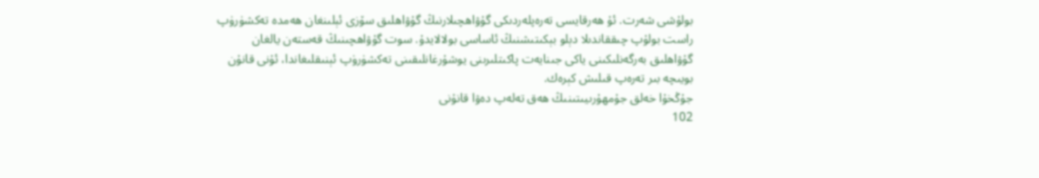بولۇشى شەرت. ئۇ ھەرقايسى تەرەپلەردىكى گۇۋاھچىلارنىڭ گۇۋاھلىق سۆزى ئېلىنغان ھەمدە تەكشۈرۈپ راست بولۇپ چىققاندىلا دېلو بېكىتىشنىڭ ئاساسى بولالايدۇ. سوت گۇۋاھچىنىڭ قەستەن يالغان گۇۋاھلىق بەرگەنلىكىنى ياكى جىنايەت پاكىتلىرىنى يوشۇرغانلىقىنى تەكشۈرۈپ ئېنىقلىغاندا، ئۇنى قانۇن بويىچە بىر تەرەپ قىلىش كېرەك.
جۇڭخۇا خەلق جۇمھۇرىيىتىنىڭ ھەق تەلەپ دەۋا قانۇنى
102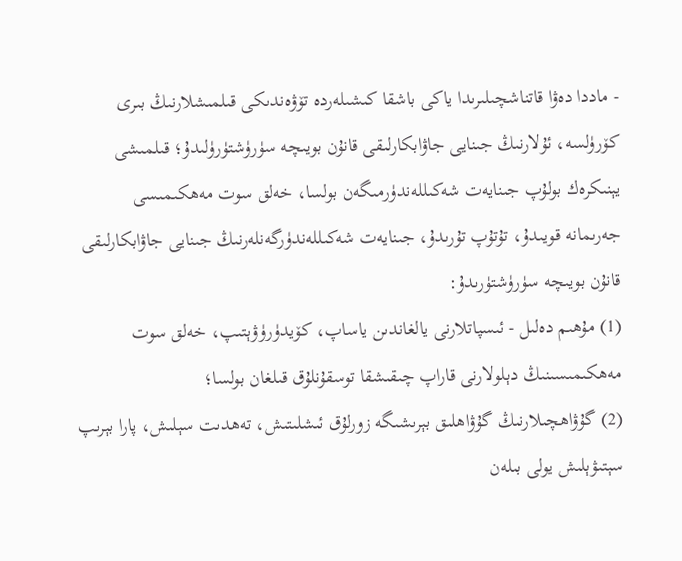- ماددا دەۋا قاتناشچىلىرىدا ياكى باشقا كىشىلەردە تۆۋەندىكى قىلمىشلارنىڭ بىرى كۆرۈلسە، ئۇلارنىڭ جىنايى جاۋابكارلىقى قانۇن بويىچە سۈرۈشتۈرۈلىدۇ؛ قىلمىشى يېنىكرەك بولۇپ جىنايەت شەكىللەندۈرمىگەن بولسا، خەلق سوت مەھكىمىسى جەرىمانە قويىدۇ، تۇتۇپ تۇرىدۇ، جىنايەت شەكىللەندۈرگەنلەرنىڭ جىنايى جاۋابكارلىقى قانۇن بويىچە سۈرۈشتۈرىدۇ:
(1) مۇھىم دەلىل - ئىسپاتلارنى يالغاندىن ياساپ، كۆيدۈرۈۋېتىپ، خەلق سوت مەھكىمىسىنىڭ دېلولارنى قاراپ چىقىشقا توسقۇنلۇق قىلغان بولسا؛
(2) گۇۋاھچىلارنىڭ گۇۋاھلىق بېرىشىگە زورلۇق ئىشلىتىش، تەھدىت سېلىش، پارا بېرىپ سېتىۋېلىش يولى بىلەن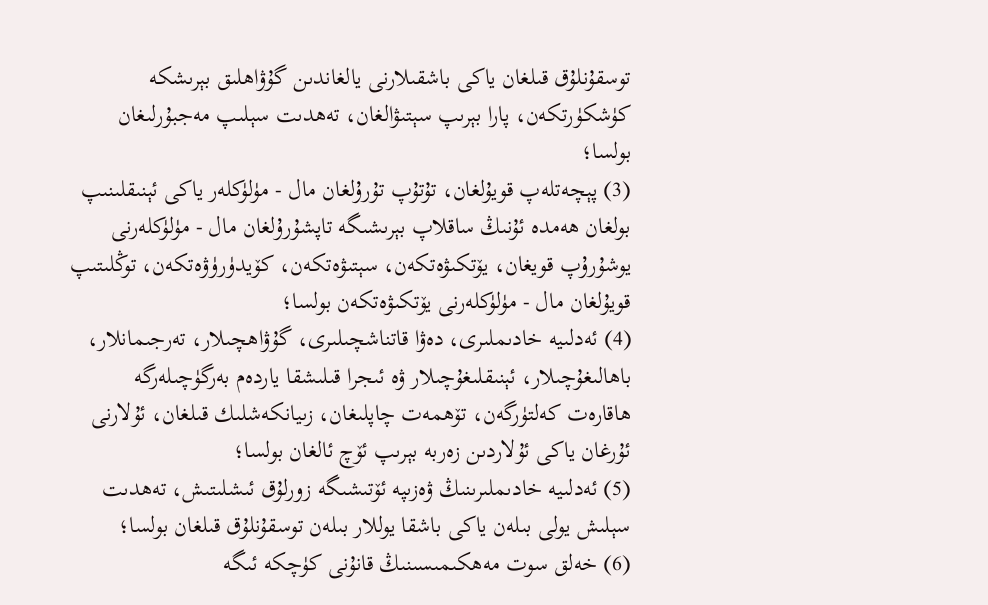توسقۇنلۇق قىلغان ياكى باشقىلارنى يالغاندىن گۇۋاھلىق بېرىشكە كۈشكۈرتكەن، پارا بېرىپ سېتىۋالغان، تەھدىت سېلىپ مەجبۇرلىغان بولسا؛
(3) پېچەتلەپ قويۇلغان، تۇتۇپ تۇرۇلغان مال - مۈلۈكلەر ياكى ئېنىقلىنىپ بولغان ھەمدە ئۇنىڭ ساقلاپ بېرىشىگە تاپشۇرۇلغان مال - مۈلۈكلەرنى يوشۇرۇپ قويغان، يۆتكىۋەتكەن، سېتىۋەتكەن، كۆيدۈرۈۋەتكەن، توڭلىتىپ قويۇلغان مال - مۈلۈكلەرنى يۆتكىۋەتكەن بولسا؛
(4) ئەدلىيە خادىملىرى، دەۋا قاتناشچىلىرى، گۇۋاھچىلار، تەرجىمانلار، باھالىغۇچىلار، ئېنىقلىغۇچىلار ۋە ئىجرا قىلىشقا ياردەم بەرگۈچىلەرگە ھاقارەت كەلتۈرگەن، تۆھمەت چاپلىغان، زىيانكەشلىك قىلغان، ئۇلارنى ئۇرغان ياكى ئۇلاردىن زەربە بېرىپ ئۆچ ئالغان بولسا؛
(5) ئەدلىيە خادىملىرىنىڭ ۋەزىپە ئۆتىشىگە زورلۇق ئىشلىتىش، تەھدىت سېلىش يولى بىلەن ياكى باشقا يوللار بىلەن توسقۇنلۇق قىلغان بولسا؛
(6) خەلق سوت مەھكىمىسىنىڭ قانۇنى كۈچكە ئىگە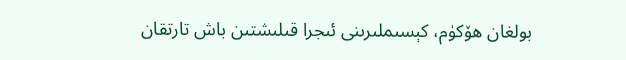بولغان ھۆكۈم، كېسىملىرىنى ئىجرا قىلىشتىن باش تارتقان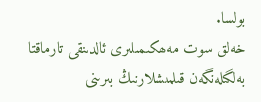بولسا.
خەلق سوت مەھكىمىلىرى ئالدىنقى تارماقتا بەلگىلەنگەن قىلمىشلارنىڭ بىرىنى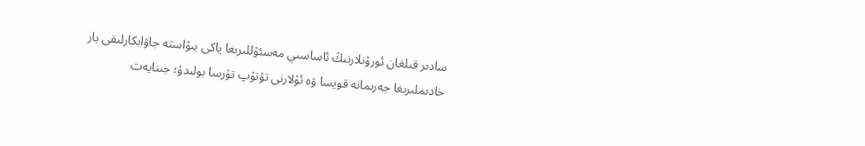سادىر قىلغان ئورۇنلارنىڭ ئاساسىي مەسئۇللىرىغا ياكى بىۋاستە جاۋابكارلىقى بار خادىملىرىغا جەرىمانە قويسا ۋە ئۇلارنى تۇتۇپ تۇرسا بولىدۇ؛ جىنايەت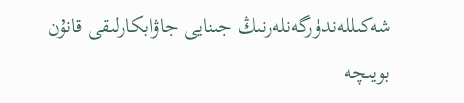شەكىللەندۈرگەنلەرنىڭ جىنايى جاۋابكارلىقى قانۇن بويىچە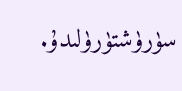سۈرۈشتۈرۈلىدۇ.